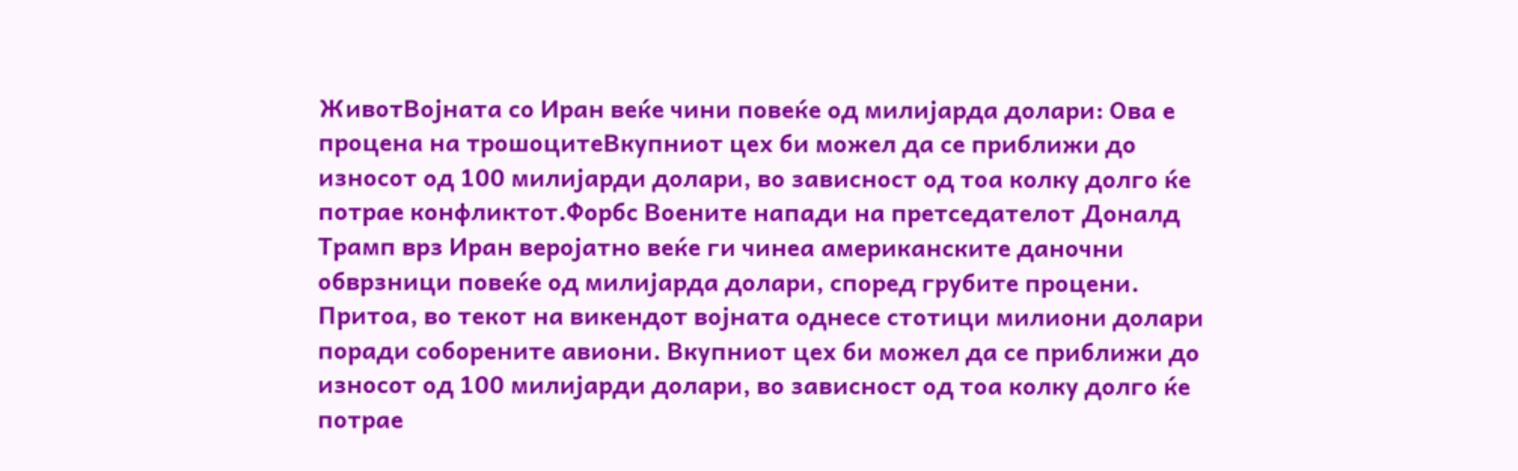ЖивотВојната со Иран веќе чини повеќе од милијарда долари: Ова е процена на трошоцитеВкупниот цех би можел да се приближи до износот од 100 милијарди долари, во зависност од тоа колку долго ќе потрае конфликтот.Форбс Воените напади на претседателот Доналд Трамп врз Иран веројатно веќе ги чинеа американските даночни обврзници повеќе од милијарда долари, според грубите процени. Притоа, во текот на викендот војната однесе стотици милиони долари поради соборените авиони. Вкупниот цех би можел да се приближи до износот од 100 милијарди долари, во зависност од тоа колку долго ќе потрае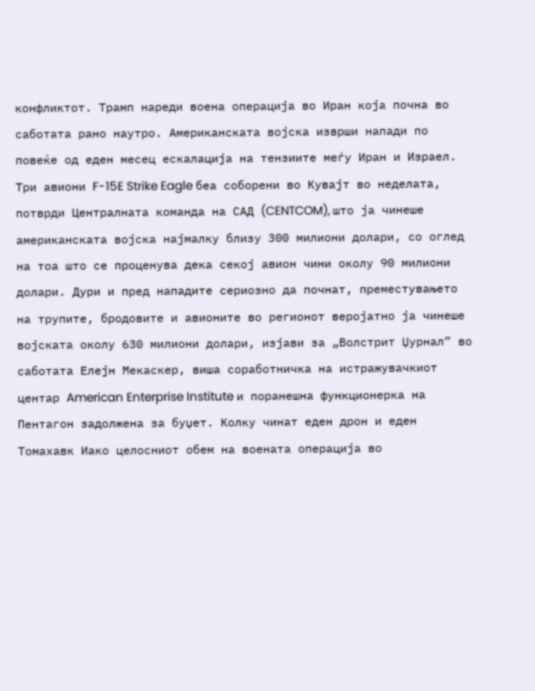конфликтот. Трамп нареди воена операција во Иран која почна во саботата рано наутро. Американската војска изврши напади по повеќе од еден месец ескалација на тензиите меѓу Иран и Израел. Три авиони F-15E Strike Eagle беа соборени во Кувајт во неделата, потврди Централната команда на САД (CENTCOM), што ја чинеше американската војска најмалку близу 300 милиони долари, со оглед на тоа што се проценува дека секој авион чини околу 90 милиони долари. Дури и пред нападите сериозно да почнат, преместувањето на трупите, бродовите и авионите во регионот веројатно ја чинеше војската околу 630 милиони долари, изјави за „Волстрит Џурнал“ во саботата Елејн Мекаскер, виша соработничка на истражувачкиот центар American Enterprise Institute и поранешна функционерка на Пентагон задолжена за буџет. Колку чинат еден дрон и еден Томахавк Иако целосниот обем на воената операција во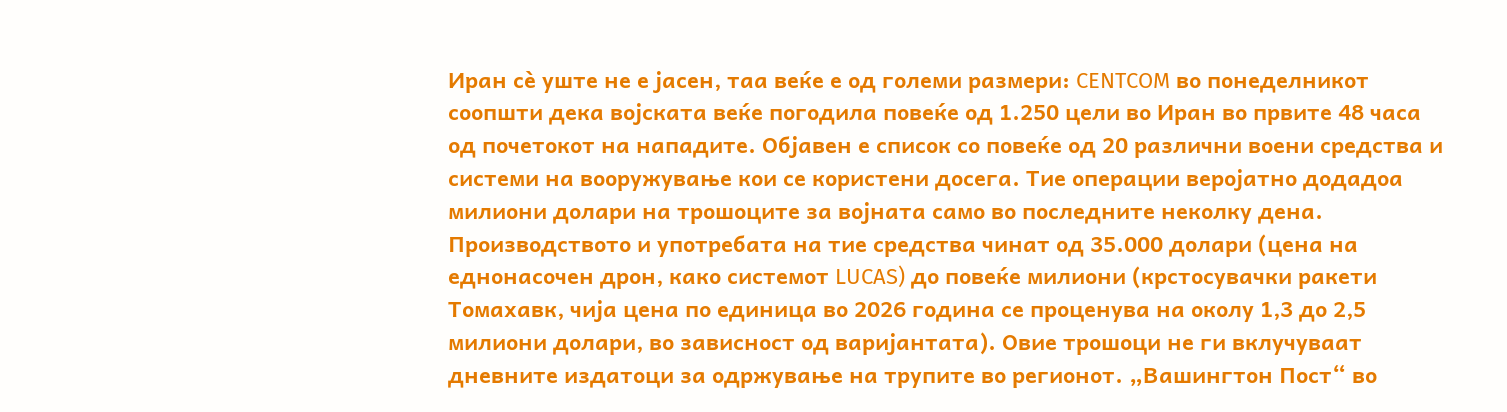Иран сè уште не е јасен, таа веќе е од големи размери: CENTCOM во понеделникот соопшти дека војската веќе погодила повеќе од 1.250 цели во Иран во првите 48 часа од почетокот на нападите. Објавен е список со повеќе од 20 различни воени средства и системи на вооружување кои се користени досега. Тие операции веројатно додадоа милиони долари на трошоците за војната само во последните неколку дена. Производството и употребата на тие средства чинат од 35.000 долари (цена на еднонасочен дрон, како системот LUCAS) до повеќе милиони (крстосувачки ракети Томахавк, чија цена по единица во 2026 година се проценува на околу 1,3 до 2,5 милиони долари, во зависност од варијантата). Овие трошоци не ги вклучуваат дневните издатоци за одржување на трупите во регионот. „Вашингтон Пост“ во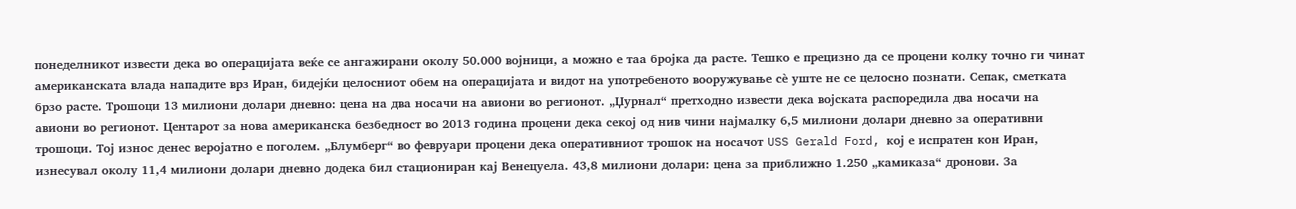понеделникот извести дека во операцијата веќе се ангажирани околу 50.000 војници, а можно е таа бројка да расте. Тешко е прецизно да се процени колку точно ги чинат американската влада нападите врз Иран, бидејќи целосниот обем на операцијата и видот на употребеното вооружување сè уште не се целосно познати. Сепак, сметката брзо расте. Трошоци 13 милиони долари дневно: цена на два носачи на авиони во регионот. „Џурнал“ претходно извести дека војската распоредила два носачи на авиони во регионот. Центарот за нова американска безбедност во 2013 година процени дека секој од нив чини најмалку 6,5 милиони долари дневно за оперативни трошоци. Тој износ денес веројатно е поголем. „Блумберг“ во февруари процени дека оперативниот трошок на носачот USS Gerald Ford, кој е испратен кон Иран, изнесувал околу 11,4 милиони долари дневно додека бил стациониран кај Венецуела. 43,8 милиони долари: цена за приближно 1.250 „камиказа“ дронови. За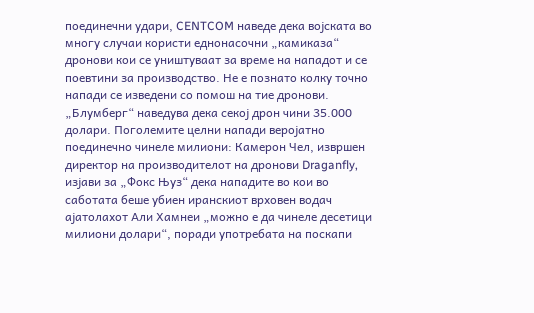поединечни удари, CENTCOM наведе дека војската во многу случаи користи еднонасочни „камиказа“ дронови кои се уништуваат за време на нападот и се поевтини за производство. Не е познато колку точно напади се изведени со помош на тие дронови. „Блумберг“ наведува дека секој дрон чини 35.000 долари. Поголемите целни напади веројатно поединечно чинеле милиони: Камерон Чел, извршен директор на производителот на дронови Draganfly, изјави за „Фокс Њуз“ дека нападите во кои во саботата беше убиен иранскиот врховен водач ајатолахот Али Хамнеи „можно е да чинеле десетици милиони долари“, поради употребата на поскапи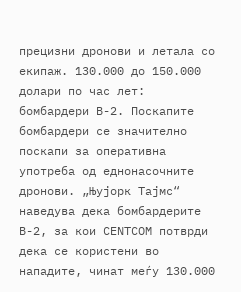прецизни дронови и летала со екипаж. 130.000 до 150.000 долари по час лет: бомбардери B-2. Поскапите бомбардери се значително поскапи за оперативна употреба од еднонасочните дронови. „Њујорк Тајмс“ наведува дека бомбардерите B-2, за кои CENTCOM потврди дека се користени во нападите, чинат меѓу 130.000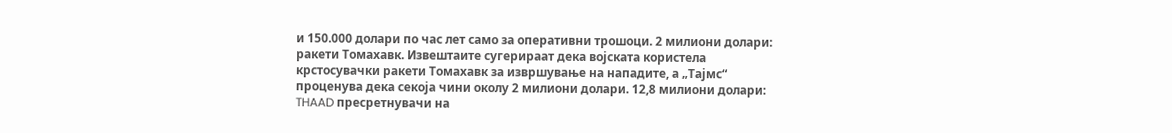и 150.000 долари по час лет само за оперативни трошоци. 2 милиони долари: ракети Томахавк. Извештаите сугерираат дека војската користела крстосувачки ракети Томахавк за извршување на нападите, а „Тајмс“ проценува дека секоја чини околу 2 милиони долари. 12,8 милиони долари: THAAD пресретнувачи на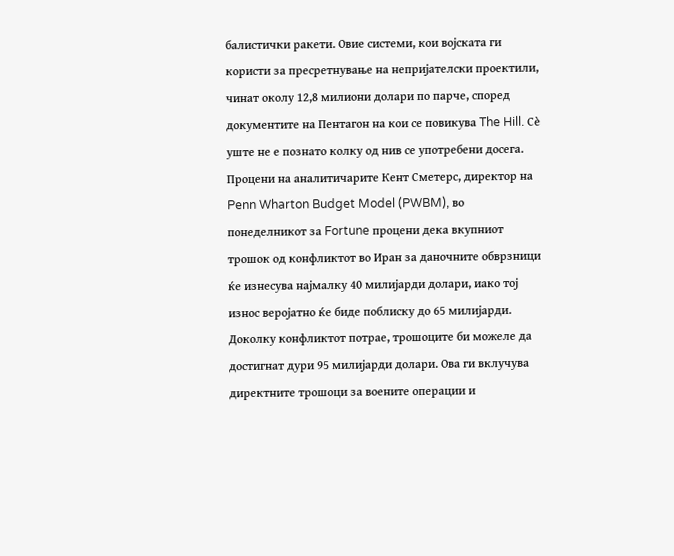балистички ракети. Овие системи, кои војската ги користи за пресретнување на непријателски проектили, чинат околу 12,8 милиони долари по парче, според документите на Пентагон на кои се повикува The Hill. Сè уште не е познато колку од нив се употребени досега. Процени на аналитичарите Кент Сметерс, директор на Penn Wharton Budget Model (PWBM), во понеделникот за Fortune процени дека вкупниот трошок од конфликтот во Иран за даночните обврзници ќе изнесува најмалку 40 милијарди долари, иако тој износ веројатно ќе биде поблиску до 65 милијарди. Доколку конфликтот потрае, трошоците би можеле да достигнат дури 95 милијарди долари. Ова ги вклучува директните трошоци за воените операции и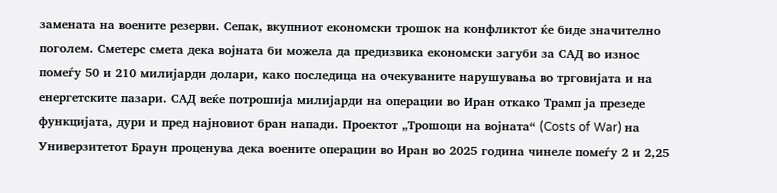замената на воените резерви. Сепак, вкупниот економски трошок на конфликтот ќе биде значително поголем. Сметерс смета дека војната би можела да предизвика економски загуби за САД во износ помеѓу 50 и 210 милијарди долари, како последица на очекуваните нарушувања во трговијата и на енергетските пазари. САД веќе потрошија милијарди на операции во Иран откако Трамп ја презеде функцијата, дури и пред најновиот бран напади. Проектот „Трошоци на војната“ (Costs of War) на Универзитетот Браун проценува дека воените операции во Иран во 2025 година чинеле помеѓу 2 и 2,25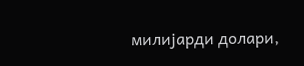милијарди долари,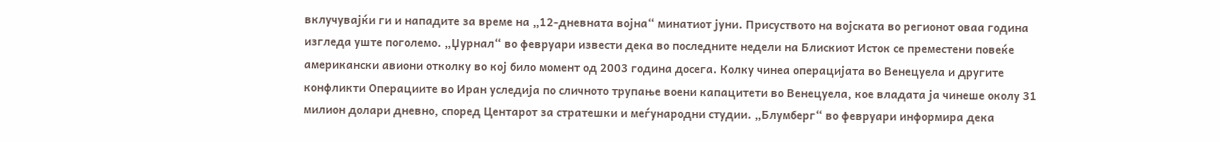вклучувајќи ги и нападите за време на „12-дневната војна“ минатиот јуни. Присуството на војската во регионот оваа година изгледа уште поголемо. „Џурнал“ во февруари извести дека во последните недели на Блискиот Исток се преместени повеќе американски авиони отколку во кој било момент од 2003 година досега. Колку чинеа операцијата во Венецуела и другите конфликти Операциите во Иран уследија по сличното трупање воени капацитети во Венецуела, кое владата ја чинеше околу 31 милион долари дневно, според Центарот за стратешки и меѓународни студии. „Блумберг“ во февруари информира дека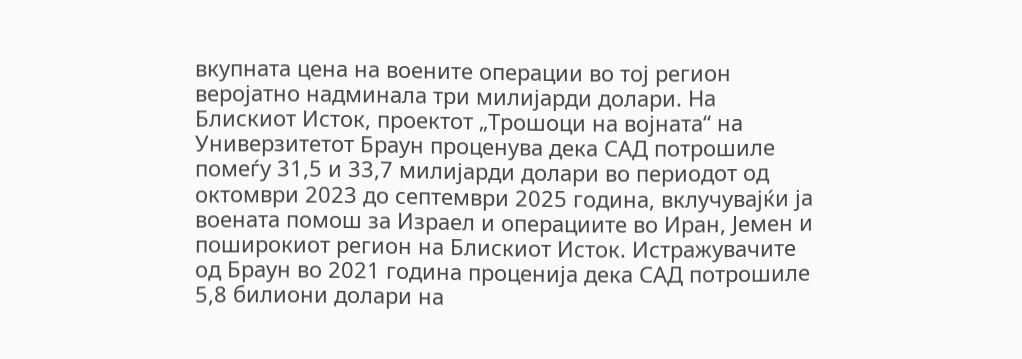вкупната цена на воените операции во тој регион веројатно надминала три милијарди долари. На Блискиот Исток, проектот „Трошоци на војната“ на Универзитетот Браун проценува дека САД потрошиле помеѓу 31,5 и 33,7 милијарди долари во периодот од октомври 2023 до септември 2025 година, вклучувајќи ја воената помош за Израел и операциите во Иран, Јемен и поширокиот регион на Блискиот Исток. Истражувачите од Браун во 2021 година проценија дека САД потрошиле 5,8 билиони долари на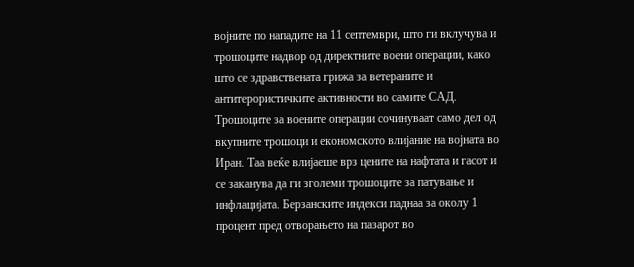војните по нападите на 11 септември, што ги вклучува и трошоците надвор од директните воени операции, како што се здравствената грижа за ветераните и антитерористичките активности во самите САД. Трошоците за воените операции сочинуваат само дел од вкупните трошоци и економското влијание на војната во Иран. Таа веќе влијаеше врз цените на нафтата и гасот и се заканува да ги зголеми трошоците за патување и инфлацијата. Берзанските индекси паднаа за околу 1 процент пред отворањето на пазарот во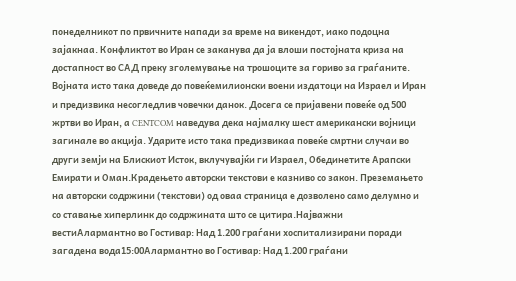понеделникот по првичните напади за време на викендот, иако подоцна зајакнаа. Конфликтот во Иран се заканува да ја влоши постојната криза на достапност во САД преку зголемување на трошоците за гориво за граѓаните. Војната исто така доведе до повеќемилионски воени издатоци на Израел и Иран и предизвика несогледлив човечки данок. Досега се пријавени повеќе од 500 жртви во Иран, а CENTCOM наведува дека најмалку шест американски војници загинале во акција. Ударите исто така предизвикаа повеќе смртни случаи во други земји на Блискиот Исток, вклучувајќи ги Израел, Обединетите Арапски Емирати и Оман.Крадењето авторски текстови е казниво со закон. Преземањето на авторски содржини (текстови) од оваа страница е дозволено само делумно и со ставање хиперлинк до содржината што се цитира.Најважни вестиАлармантно во Гостивар: Над 1.200 граѓани хоспитализирани поради загадена вода15:00Алармантно во Гостивар: Над 1.200 граѓани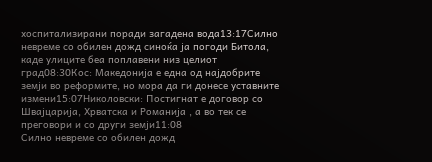хоспитализирани поради загадена вода13:17Силно невреме со обилен дожд синоќа ја погоди Битола, каде улиците беа поплавени низ целиот град08:30Кос: Македонија е една од најдобрите земји во реформите, но мора да ги донесе уставните измени15:07Николовски: Постигнат е договор со Швајцарија, Хрватска и Романија , а во тек се преговори и со други земји11:08
Силно невреме со обилен дожд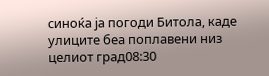синоќа ја погоди Битола, каде улиците беа поплавени низ целиот град08:30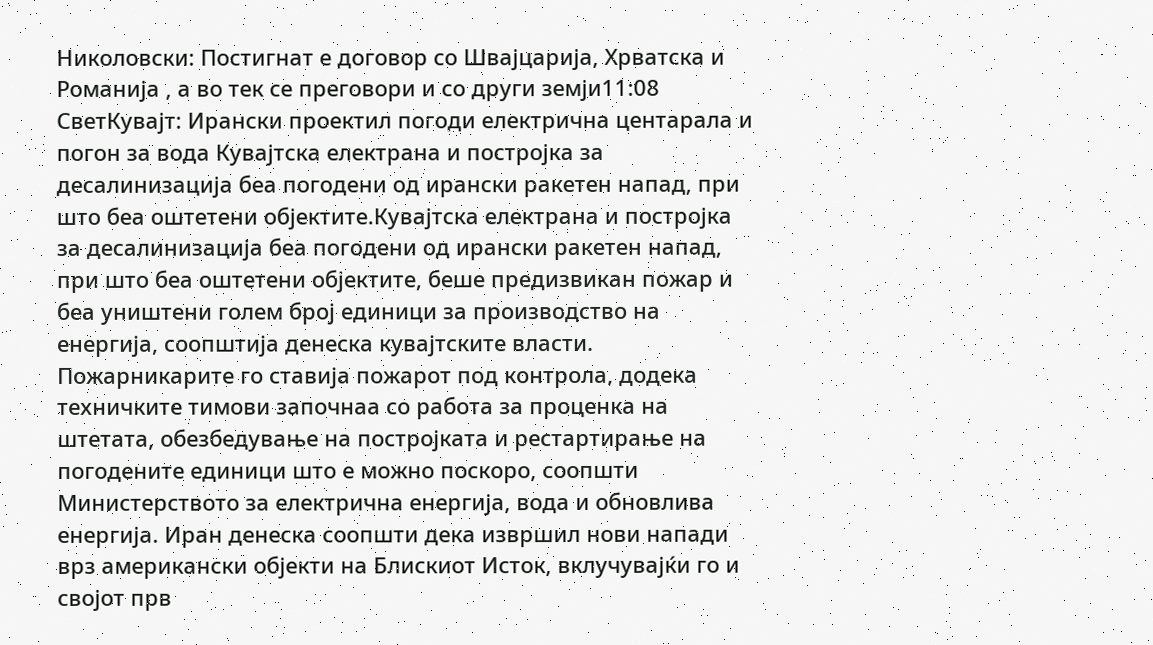Николовски: Постигнат е договор со Швајцарија, Хрватска и Романија , а во тек се преговори и со други земји11:08
СветКувајт: Ирански проектил погоди електрична центарала и погон за вода Кувајтска електрана и постројка за десалинизација беа погодени од ирански ракетен напад, при што беа оштетени објектите.Кувајтска електрана и постројка за десалинизација беа погодени од ирански ракетен напад, при што беа оштетени објектите, беше предизвикан пожар и беа уништени голем број единици за производство на енергија, соопштија денеска кувајтските власти. Пожарникарите го ставија пожарот под контрола, додека техничките тимови започнаа со работа за проценка на штетата, обезбедување на постројката и рестартирање на погодените единици што е можно поскоро, соопшти Министерството за електрична енергија, вода и обновлива енергија. Иран денеска соопшти дека извршил нови напади врз американски објекти на Блискиот Исток, вклучувајќи го и својот прв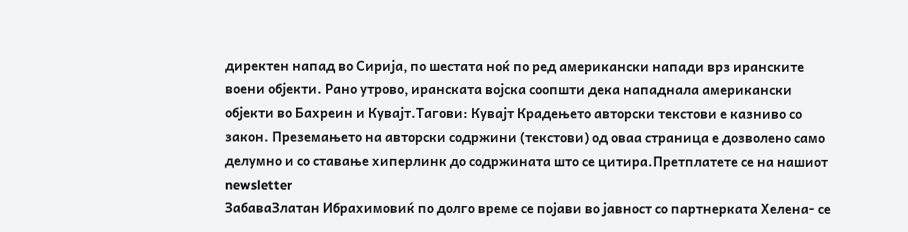директен напад во Сирија, по шестата ноќ по ред американски напади врз иранските воени објекти. Рано утрово, иранската војска соопшти дека нападнала американски објекти во Бахреин и Кувајт.Тагови: Кувајт Крадењето авторски текстови е казниво со закон. Преземањето на авторски содржини (текстови) од оваа страница е дозволено само делумно и со ставање хиперлинк до содржината што се цитира.Претплатете се на нашиот newsletter
ЗабаваЗлатан Ибрахимовиќ по долго време се појави во јавност со партнерката Хелена- се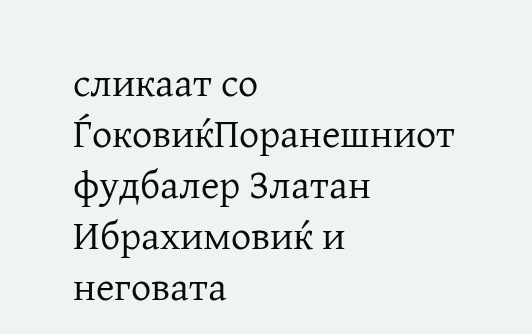сликаат со ЃоковиќПоранешниот фудбалер Златан Ибрахимовиќ и неговата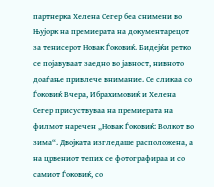партнерка Хелена Сегер беа снимени во Њујорк на премиерата на документарецот за тенисерот Новак Ѓоковиќ. Бидејќи ретко се појавуваат заедно во јавност, нивното доаѓање привлече внимание. Се сликаа со Ѓоковиќ Вчера, Ибрахимовиќ и Хелена Сегер присуствуваа на премиерата на филмот наречен „Новак Ѓоковиќ: Волкот во зима“. Двојката изгледаше расположена, а на црвениот тепих се фотографираа и со самиот Ѓоковиќ, со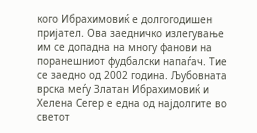кого Ибрахимовиќ е долгогодишен пријател. Ова заедничко излегување им се допадна на многу фанови на поранешниот фудбалски напаѓач. Тие се заедно од 2002 година. Љубовната врска меѓу Златан Ибрахимовиќ и Хелена Сегер е една од најдолгите во светот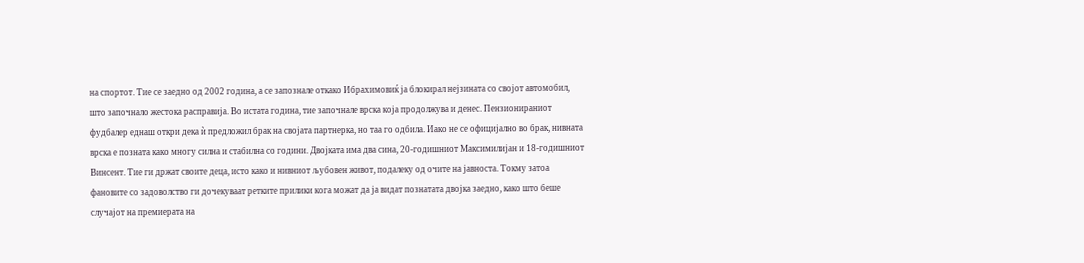на спортот. Тие се заедно од 2002 година, а се запознале откако Ибрахимовиќ ја блокирал нејзината со својот автомобил, што започнало жестока расправија. Во истата година, тие започнале врска која продолжува и денес. Пензионираниот фудбалер еднаш откри дека ѝ предложил брак на својата партнерка, но таа го одбила. Иако не се официјално во брак, нивната врска е позната како многу силна и стабилна со години. Двојката има два сина, 20-годишниот Максимилијан и 18-годишниот Винсент. Тие ги држат своите деца, исто како и нивниот љубовен живот, подалеку од очите на јавноста. Токму затоа фановите со задоволство ги дочекуваат ретките прилики кога можат да ја видат познатата двојка заедно, како што беше случајот на премиерата на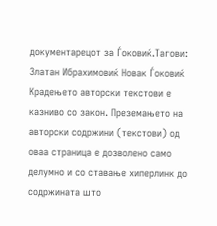документарецот за Ѓоковиќ.Тагови: Златан Ибрахимовиќ Новак Ѓоковиќ Крадењето авторски текстови е казниво со закон. Преземањето на авторски содржини (текстови) од оваа страница е дозволено само делумно и со ставање хиперлинк до содржината што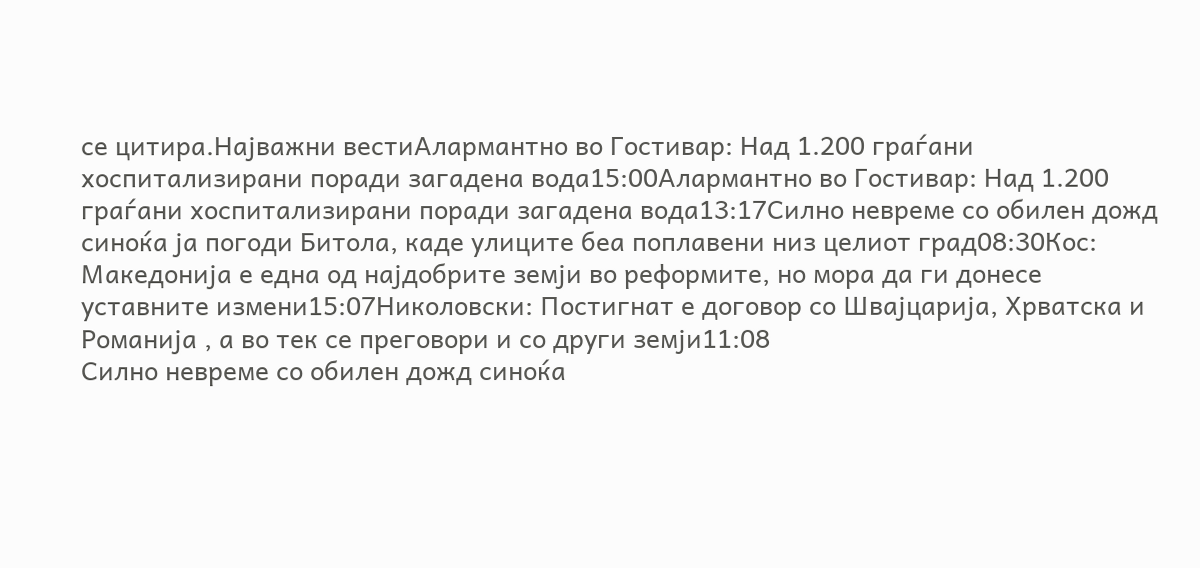се цитира.Најважни вестиАлармантно во Гостивар: Над 1.200 граѓани хоспитализирани поради загадена вода15:00Алармантно во Гостивар: Над 1.200 граѓани хоспитализирани поради загадена вода13:17Силно невреме со обилен дожд синоќа ја погоди Битола, каде улиците беа поплавени низ целиот град08:30Кос: Македонија е една од најдобрите земји во реформите, но мора да ги донесе уставните измени15:07Николовски: Постигнат е договор со Швајцарија, Хрватска и Романија , а во тек се преговори и со други земји11:08
Силно невреме со обилен дожд синоќа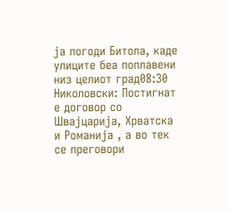ја погоди Битола, каде улиците беа поплавени низ целиот град08:30
Николовски: Постигнат е договор со Швајцарија, Хрватска и Романија , а во тек се преговори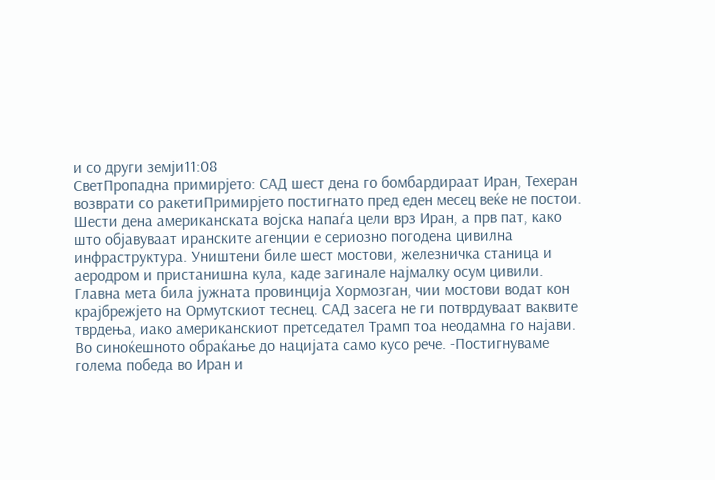и со други земји11:08
СветПропадна примирјето: САД шест дена го бомбардираат Иран, Техеран возврати со ракетиПримирјето постигнато пред еден месец веќе не постои. Шести дена американската војска напаѓа цели врз Иран, а прв пат, како што објавуваат иранските агенции е сериозно погодена цивилна инфраструктура. Уништени биле шест мостови, железничка станица и аеродром и пристанишна кула, каде загинале најмалку осум цивили. Главна мета била јужната провинција Хормозган, чии мостови водат кон крајбрежјето на Ормутскиот теснец. САД засега не ги потврдуваат ваквите тврдења, иако американскиот претседател Трамп тоа неодамна го најави. Во синоќешното обраќање до нацијата само кусо рече. -Постигнуваме голема победа во Иран и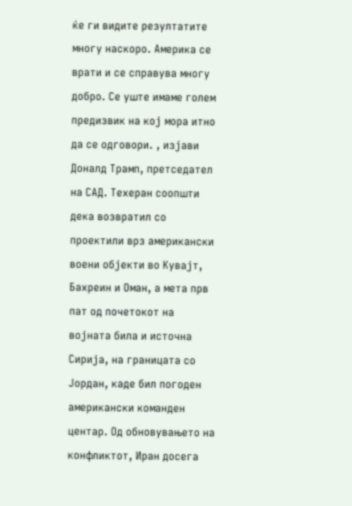ќе ги видите резултатите многу наскоро. Америка се врати и се справува многу добро. Се уште имаме голем предизвик на кој мора итно да се одговори. , изјави Доналд Трамп, претседател на САД. Техеран соопшти дека возвратил со проектили врз американски воени објекти во Кувајт, Бахреин и Оман, а мета прв пат од почетокот на војната била и источна Сирија, на границата со Јордан, каде бил погоден американски команден центар. Од обновувањето на конфликтот, Иран досега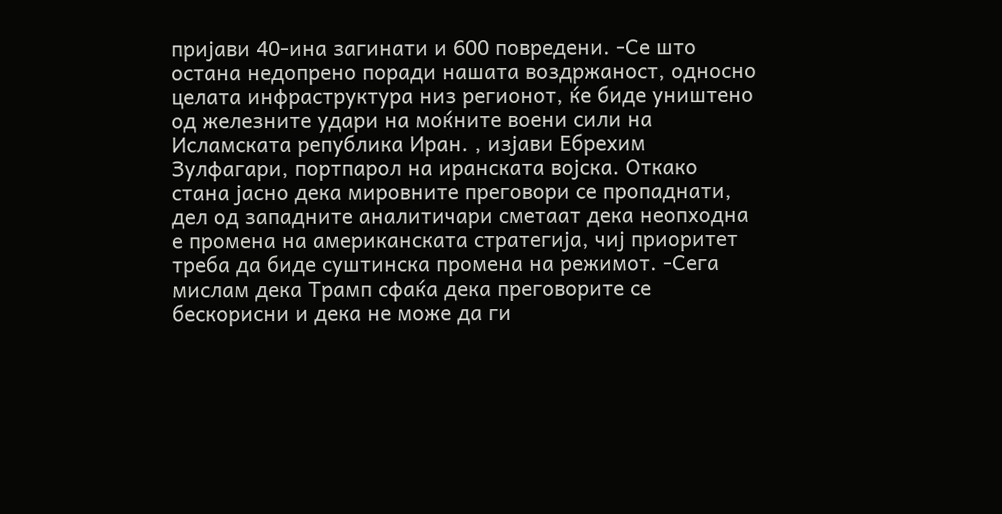пријави 40-ина загинати и 600 повредени. -Се што остана недопрено поради нашата воздржаност, односно целата инфраструктура низ регионот, ќе биде уништено од железните удари на моќните воени сили на Исламската република Иран. , изјави Ебрехим Зулфагари, портпарол на иранската војска. Откако стана јасно дека мировните преговори се пропаднати, дел од западните аналитичари сметаат дека неопходна е промена на американската стратегија, чиј приоритет треба да биде суштинска промена на режимот. -Сега мислам дека Трамп сфаќа дека преговорите се бескорисни и дека не може да ги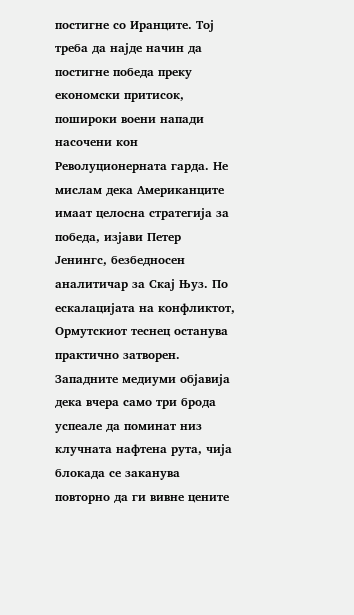постигне со Иранците. Тој треба да најде начин да постигне победа преку економски притисок, пошироки воени напади насочени кон Револуционерната гарда. Не мислам дека Американците имаат целосна стратегија за победа, изјави Петер Јенингс, безбедносен аналитичар за Скај Њуз. По ескалацијата на конфликтот, Ормутскиот теснец останува практично затворен. Западните медиуми објавија дека вчера само три брода успеале да поминат низ клучната нафтена рута, чија блокада се заканува повторно да ги вивне цените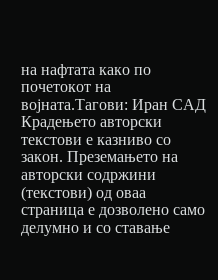на нафтата како по почетокот на војната.Тагови: Иран САД Крадењето авторски текстови е казниво со закон. Преземањето на авторски содржини (текстови) од оваа страница е дозволено само делумно и со ставање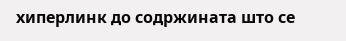хиперлинк до содржината што се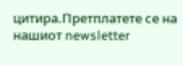цитира.Претплатете се на нашиот newsletter